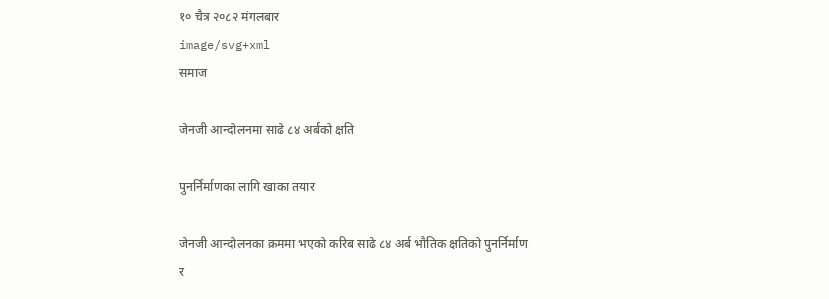१० चैत्र २०८२ मंगलबार
image/svg+xml
समाज

जेनजी आन्दोलनमा साढे ८४ अर्बको क्षति

पुनर्निर्माणका लागि खाका तयार

जेनजी आन्दोलनका क्रममा भएको करिब साढे ८४ अर्ब भौतिक क्षतिको पुनर्निर्माण र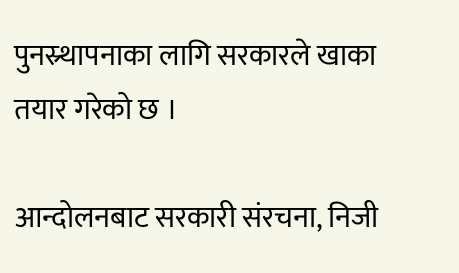पुनस्र्थापनाका लागि सरकारले खाका तयार गरेको छ ।

आन्दोलनबाट सरकारी संरचना, निजी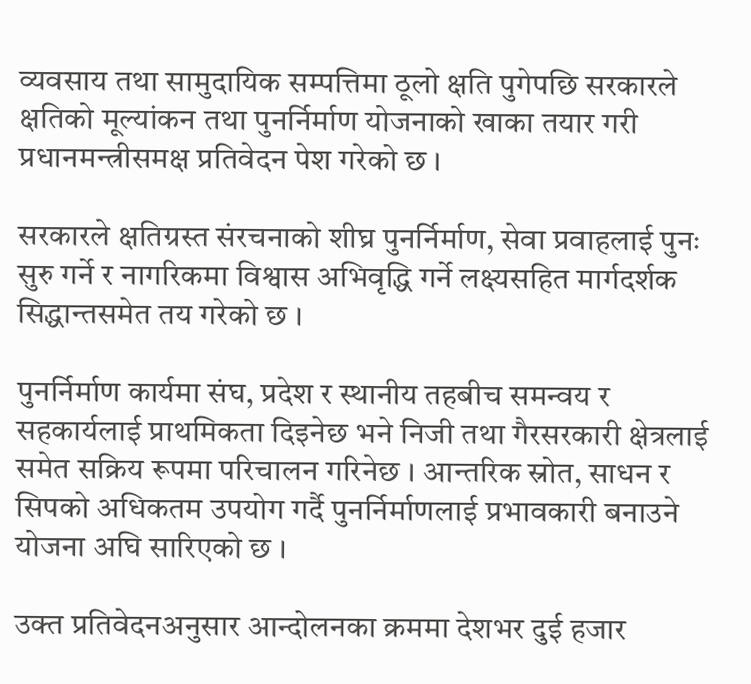व्यवसाय तथा सामुदायिक सम्पत्तिमा ठूलो क्षति पुगेपछि सरकारले क्षतिको मूल्यांकन तथा पुनर्निर्माण योजनाको खाका तयार गरी प्रधानमन्त्रीसमक्ष प्रतिवेदन पेश गरेको छ ।

सरकारले क्षतिग्रस्त संरचनाको शीघ्र पुनर्निर्माण, सेवा प्रवाहलाई पुनः सुरु गर्ने र नागरिकमा विश्वास अभिवृद्धि गर्ने लक्ष्यसहित मार्गदर्शक सिद्धान्तसमेत तय गरेको छ ।

पुनर्निर्माण कार्यमा संघ, प्रदेश र स्थानीय तहबीच समन्वय र सहकार्यलाई प्राथमिकता दिइनेछ भने निजी तथा गैरसरकारी क्षेत्रलाई समेत सक्रिय रूपमा परिचालन गरिनेछ । आन्तरिक स्रोत, साधन र सिपको अधिकतम उपयोग गर्दै पुनर्निर्माणलाई प्रभावकारी बनाउने योजना अघि सारिएको छ ।

उक्त प्रतिवेदनअनुसार आन्दोलनका क्रममा देशभर दुई हजार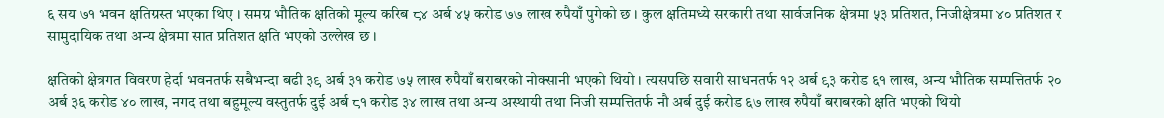६ सय ७१ भवन क्षतिग्रस्त भएका थिए । समग्र भौतिक क्षतिको मूल्य करिब ८४ अर्ब ४५ करोड ७७ लाख रुपैयाँ पुगेको छ । कुल क्षतिमध्ये सरकारी तथा सार्वजनिक क्षेत्रमा ५३ प्रतिशत, निजीक्षेत्रमा ४० प्रतिशत र सामुदायिक तथा अन्य क्षेत्रमा सात प्रतिशत क्षति भएको उल्लेख छ ।

क्षतिको क्षेत्रगत विवरण हेर्दा भवनतर्फ सबैभन्दा बढी ३९ अर्ब ३१ करोड ७५ लाख रुपैयाँ बराबरको नोक्सानी भएको थियो । त्यसपछि सवारी साधनतर्फ १२ अर्ब ९३ करोड ६१ लाख, अन्य भौतिक सम्पत्तितर्फ २० अर्ब ३६ करोड ४० लाख, नगद तथा बहुमूल्य वस्तुतर्फ दुई अर्ब ८१ करोड ३४ लाख तथा अन्य अस्थायी तथा निजी सम्पत्तितर्फ नौ अर्ब दुई करोड ६७ लाख रुपैयाँ बराबरको क्षति भएको थियो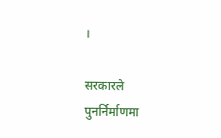।

सरकारले पुनर्निर्माणमा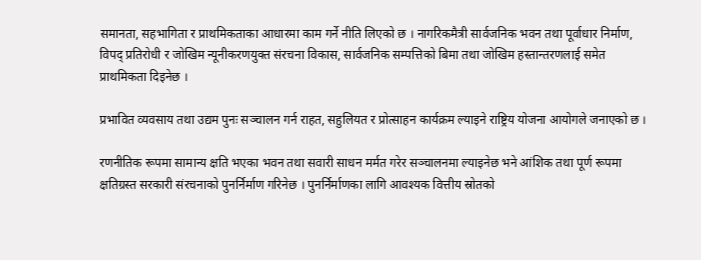समानता, सहभागिता र प्राथमिकताका आधारमा काम गर्ने नीति लिएको छ । नागरिकमैत्री सार्वजनिक भवन तथा पूर्वाधार निर्माण, विपद् प्रतिरोधी र जोखिम न्यूनीकरणयुक्त संरचना विकास, सार्वजनिक सम्पत्तिको बिमा तथा जोखिम हस्तान्तरणलाई समेत प्राथमिकता दिइनेछ ।

प्रभावित व्यवसाय तथा उद्यम पुनः सञ्चालन गर्न राहत, सहुलियत र प्रोत्साहन कार्यक्रम ल्याइने राष्ट्रिय योजना आयोगले जनाएको छ ।

रणनीतिक रूपमा सामान्य क्षति भएका भवन तथा सवारी साधन मर्मत गरेर सञ्चालनमा ल्याइनेछ भने आंशिक तथा पूर्ण रूपमा क्षतिग्रस्त सरकारी संरचनाको पुनर्निर्माण गरिनेछ । पुनर्निर्माणका लागि आवश्यक वित्तीय स्रोतको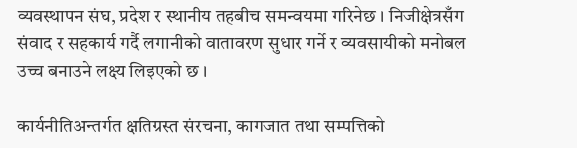व्यवस्थापन संघ, प्रदेश र स्थानीय तहबीच समन्वयमा गरिनेछ । निजीक्षेत्रसँग संवाद र सहकार्य गर्दै लगानीको वातावरण सुधार गर्ने र व्यवसायीको मनोबल उच्च बनाउने लक्ष्य लिइएको छ ।

कार्यनीतिअन्तर्गत क्षतिग्रस्त संरचना, कागजात तथा सम्पत्तिको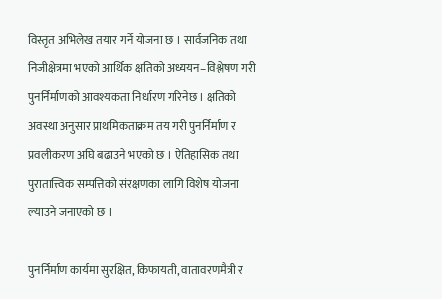विस्तृत अभिलेख तयार गर्ने योजना छ । सार्वजनिक तथा निजीक्षेत्रमा भएको आर्थिक क्षतिको अध्ययन–विश्लेषण गरी पुनर्निर्माणको आवश्यकता निर्धारण गरिनेछ । क्षतिको अवस्था अनुसार प्राथमिकताक्रम तय गरी पुनर्निर्माण र प्रवलीकरण अघि बढाउने भएको छ । ऐतिहासिक तथा पुरातात्त्विक सम्पत्तिको संरक्षणका लागि विशेष योजना ल्याउने जनाएको छ ।

पुनर्निर्माण कार्यमा सुरक्षित, किफायती, वातावरणमैत्री र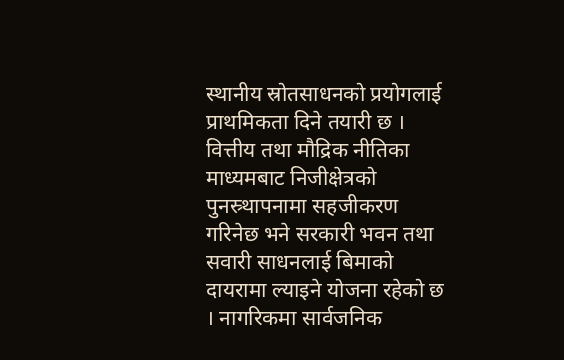स्थानीय स्रोतसाधनको प्रयोगलाई प्राथमिकता दिने तयारी छ । वित्तीय तथा मौद्रिक नीतिका माध्यमबाट निजीक्षेत्रको पुनस्र्थापनामा सहजीकरण गरिनेछ भने सरकारी भवन तथा सवारी साधनलाई बिमाको दायरामा ल्याइने योजना रहेको छ । नागरिकमा सार्वजनिक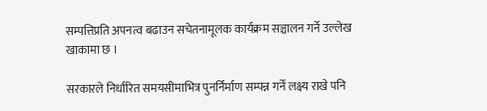सम्पत्तिप्रति अपनत्व बढाउन सचेतनामूलक कार्यक्रम सञ्चालन गर्ने उल्लेख खाकामा छ ।

सरकारले निर्धारित समयसीमाभित्र पुनर्निर्माण सम्पन्न गर्ने लक्ष्य राखे पनि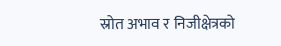स्रोत अभाव र निजीक्षेत्रको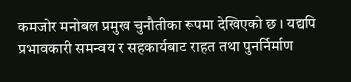कमजोर मनोबल प्रमुख चुनौतीका रूपमा देखिएको छ । यद्यपि प्रभावकारी समन्वय र सहकार्यबाट राहत तथा पुनर्निर्माण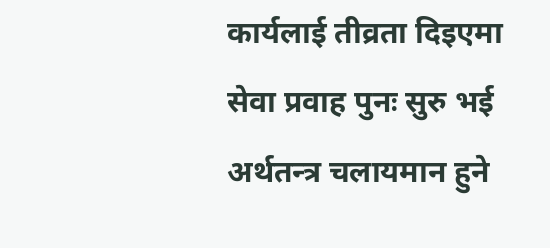कार्यलाई तीव्रता दिइएमा सेवा प्रवाह पुनः सुरु भई अर्थतन्त्र चलायमान हुने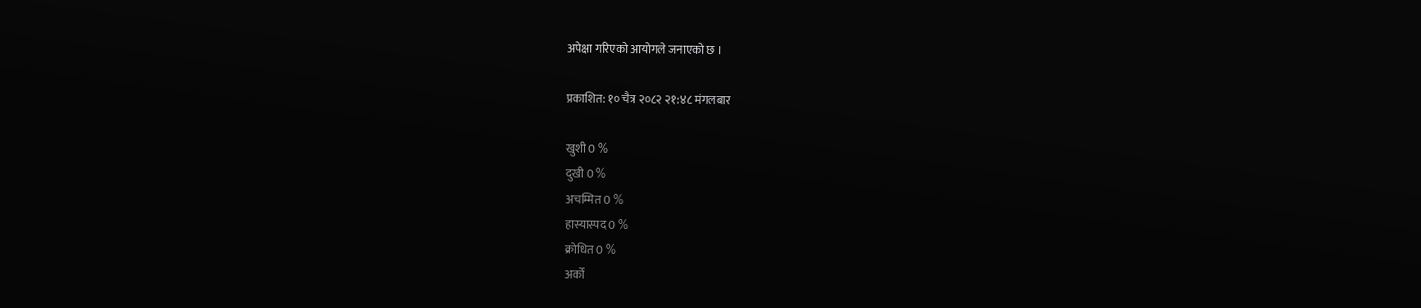अपेक्षा गरिएको आयोगले जनाएको छ ।

प्रकाशित: १० चैत्र २०८२ २१:४८ मंगलबार

खुशी 0 %
दुखी 0 %
अचम्मित 0 %
हास्यास्पद 0 %
क्रोधित 0 %
अर्को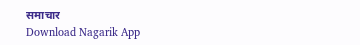समाचार
Download Nagarik App